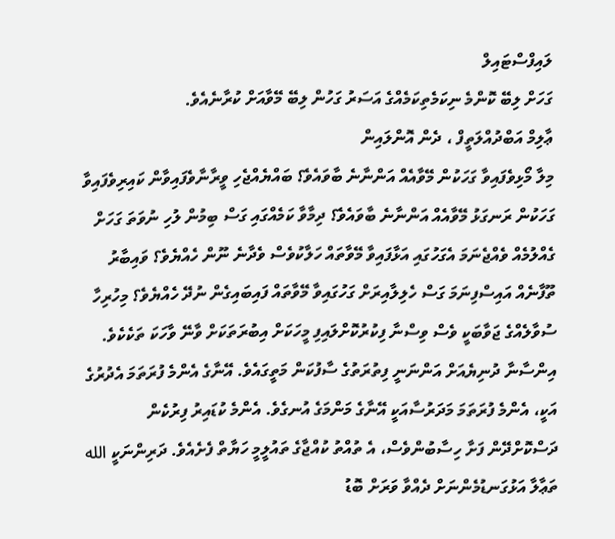ލައިފްސްޓައިލް
ގަހަށް ލިބޭ ކޮންމެ ނިކަމެތިކަމެއްގެ އަސަރު ގަހުން ލިބޭ މޭވާއަށް ކުރާނެއެވެ.
ޢާލިމް އަބްދުއްލަތީފް ، ދެން އޮންލައިން
މިލާ މޯޅިވެފައިވާ ގަހަކުން މޭވާއެއް އަންނާނެ ބާވައެވެ؟ ބައްޔެއްޖެހި ވީރާނާވެފައިވާން ކައިރިވެފައިވާ ގަހަކުން ރަނގަޅު މޭވާއެއް އަންނާނެ ބާވައެވެ؟ ދިމާވާ ކަމެއްގައި ގަސް ބިމުން ލުހި ނުވަތަ ގަހަށް ގެއްލުމެއް ވެއްޖެނަމަ އެގަހުގައި އަޅާފައިވާ މޭވާތައް ހަލާކުވެސް ވެދާނެ ނޫން ހެއްޔެވެ؟ ވައިބާރު ތޫފާނެއް އައިސްފިނަމަ ގަސް ހެލިލާއިރަށް ގަހުގައިވާ މޭވާތައް ފައިބައިގެން ނުދޭ ހެއްޔެވެ؟ މިހުރިހާ ސުވާލެއްގެ ޖަވާބަކީ ވެސް ވިސްނާ ފިކުރުކޮށްލައިފި މީހަކަށް އިބުރަތަކަށް ވާނޭ ވާހަކަ ތަކެކެވެ.
އިންސާނާ ދުނިޔެއަށް އަންނަނީ ފިތުރަތުގެ ސާފުކަން މަތީގައެވެ. އޭނާގެ އެންމެ ފުރަތަމަ އެދުރުގެ އަކީ، އެންމެ ފުރަތަމަ މަދަރުސާއަކީ އޭނާގެ މަންމަގެ އުނގެވެ. އެންމެ ކުޑައިރު ފިރުކެން ދަސްކޮށްދޭން ފަށާ ހިސާބުންވެސް، އެ ތުއްތު ކުއްޖާގެ ތައުލީމީ ހަޔާތް ފެށެއެވެ. ދަރިންނަކީ الله ތަޢާލާ އަޅުގަނޑުމެންނަށް ދެއްވާ ވަރަށް ބޮޑު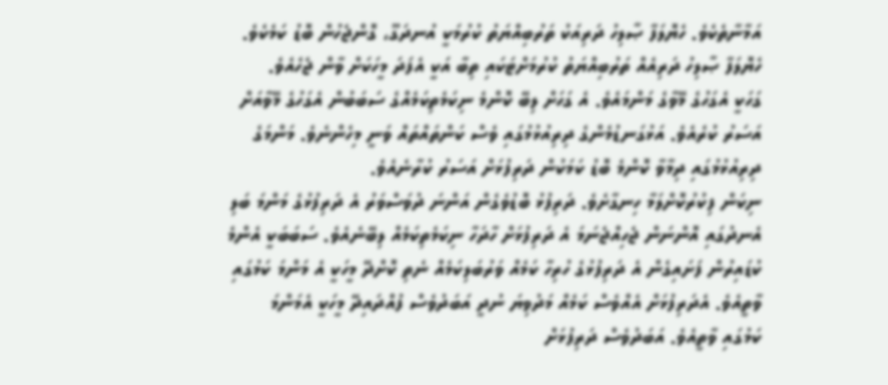އަމާނާތެކެވެ. ހެޔޮލަފާ ޞާލިހު ދަރިއަކު ތަރުބިއްޔަތު ކުރުމަކީ އުނދަގޫ، ގޮންޖެހުން ބޮޑު ކަމެކެވެ. ހެޔޮލަފާ ޞާލިހު ދަރިއެއް ތަރުބިއްޔަތު ކުރުމަށްޓަކައި ތިބާ އަކީ އެފަދަ މީހަކަށް ވާން ޖެހެއެވެ.
ގަހަކީ އެގަހުގެ މޭވާގެ މަންމައެވެ. އެ ގަހަށް ލިބޭ ކޮންމެ ނިކަމެތިކަމެއްގެ ސަބަބުން އެގަހުގެ މޭވާއަށް އަސަރު ކުރެއެވެ. އަޅުގަނޑުމެންގެ ދިރިއުޅުމުގައި ވެސް ކަންތައްތައް ވަނީ މިހެންނެވެ. މަންމަގެ ދިރިއުޅުމުގައި ދިމާވާ ކޮންމެ ބޮޑު ކަމަކުން ދަރިފުޅަށް އަސަރު ކުރާނެއެވެ.
ނިކަން ފިކުރުކޮށްލަމާ ހިނގާށެވެ. ދަރިފުޅު ބޮޑުވެގެން އަންނަ ދުވަސްވަރު އެ ދަރިފުޅުގެ މަންމަ ބަލި އެނދުގައި އޮންނަން ޖެހިއްޖެނަމަ އެ ދަރިފުޅަށް ހާދަހާ ނިކަމެތިކަމެއް ލިބޭނެއެވެ. ސަބަބަކީ އެންމެ ކުޑައިރުން ފަށައިގެން އެ ދަރިފުޅުގެ ހުރިހާ ކަމެއް ވަރުބަލިކަމެއް ނެތި ކޮށްދޭ މީހަކީ އެ މަންމަ ކަމުގައި ވާތީއެވެ. އެދަރިފުޅަށް އެއްވެސް ކަމެއް މަދުވިޔަ ނުދީ އަބަދުވެސް ފުއްދައިދޭ މީހަކީ އެމަންމަ ކަމުގައި ވާތީއެވެ. އަބަދުވެސް ދަރިފުޅަށް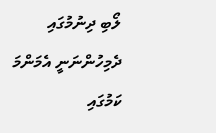ލޯބި ދިނުމުގައި ދެމިހުންނަނީ އެމަންމަ ކަމުގައި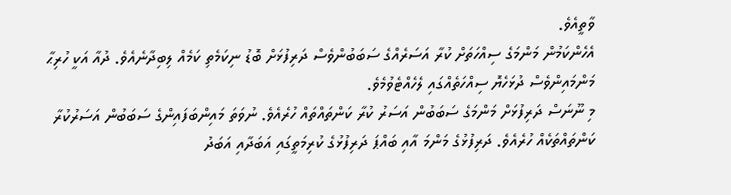ވާތީއެވެ.
އެހެންކަމުން މަންމަގެ ސިއްހަތަށް ކުރާ އަސަރެއްގެ ސަބަބުންވެސް ދަރިފުޅަށް ބޮޑު ނިކަމެތި ކަމެއް ލިބިދާނެއެވެ. ދުއާ އަކީ ހުރިޙާ މަންމައިންވެސް ދުޅަހެޔޮ ސިއްހަތެއްގައި ލެހެއްޓެވުމެވެ.
މި ނޫނަސް ދަރިފުޅަށް މަންމަގެ ސަބަބުން އަސަރު ކުރާ ކަންތައްތައް ހުރެއެވެ. ނުވަތަ މައިންބަފައިންގެ ސަބަބުން އަސަރުކުރާ ކަންތައްތަކެއް ހުރެއެވެ. ދަރިފުޅުގެ މަންމަ އާއި ބައްޕަ ދަރިފުޅުގެ ކުރިމަތީގައި އަބަދާއި އަބަދު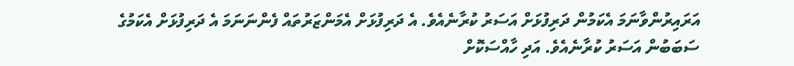އަރައިރުންވާނަމަ އެކަމުން ދަރިފުޅަށް އަސަރު ކުރާނެއެވެ. އެ ދަރިފުޅަށް އެމަންޒަރުތައް ފެންނަނަމަ އެ ދަރިފުޅަށް އެކަމުގެ ސަބަބުން އަސަރު ކުރާނެއެވެ. އަދި ހާއްސަކޮށް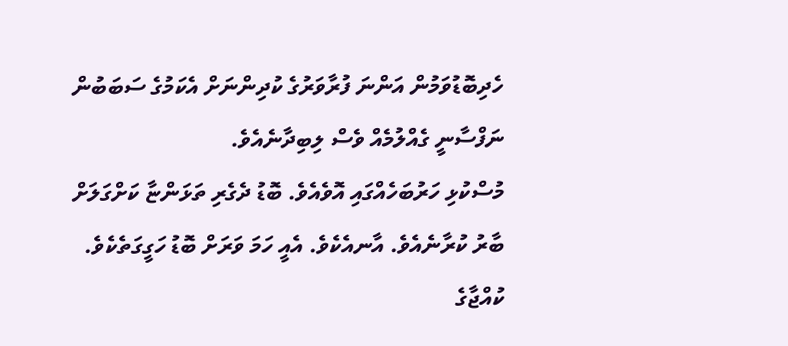ހެދިބޮޑުވަމުން އަންނަ ފުރާވަރުގެ ކުދިންނަށް އެކަމުގެ ސަބަބުން ނަފްސާނީ ގެއްލުމެއް ވެސް ލިބިދާނެއެވެ.
މުސްކުޅި ހަރުބަހެއްގައި އޮވެއެވެ. ބޮޑު ދެގެރި ތަޅަންޏާ ކަށްގަލަށް ބާރު ކުރާނެއެވެ. އާނއެކެވެ. އެއީ ހަމަ ވަރަށް ބޮޑު ހަގީގަތެކެވެ. ކުއްޖާގެ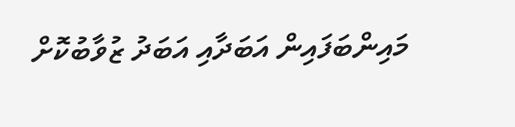މައިންބަފައިން އަބަދާއި އަބަދު ޒުވާބުކޮށް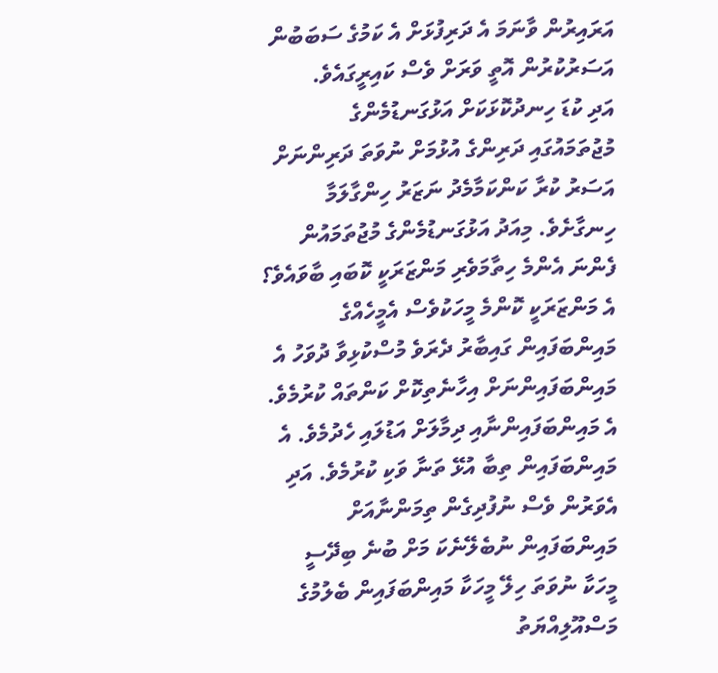އަރައިރުން ވާނަމަ އެ ދަރިފުޅަށް އެ ކަމުގެ ސަބަބުން އަސަރުކުރުން އޮތީ ވަރަށް ވެސް ކައިރީގައެވެ.
އަދި ކުޑަ ހިނދުކޮޅަކަށް އަޅުގަނޑުމެންގެ މުޖުތަމައުގައި ދަރިންގެ އުޅުމަށް ނުވަތަ ދަރިންނަށް އަސަރު ކުރާ ކަންކަމާމެދު ނަޒަރު ހިންގާލަމާ ހިނގާށެވެ. މިއަދު އަޅުގަނޑުމެންގެ މުޖުތަމައުން ފެންނަ އެންމެ ހިތާމަވެރި މަންޒަރަކީ ކޮބައި ބާވައެވެ؟ އެ މަންޒަރަކީ ކޮންމެ މީހަކުވެސް އެމީހެއްގެ މައިންބަފައިން ގައިބާރު ދެރަވެ މުސްކުޅިވާ ދުވަހު އެ މައިންބަފައިންނަށް އިހާނެތިކޮށް ކަންތައް ކުރުމެވެ. އެ މައިންބަފައިންނާއި ދިމާލަށް އަޑުލައި ހެދުމެވެ. އެ މައިންބަފައިން ތިބާ އުޅޭ ތަނާ ވަކި ކުރުމެވެ. އަދި އެވަރުން ވެސް ނުފުދިގެން ތިމަންނާއަށް މައިންބަފައިން ނުބެލޭނެކަ މަށް ބުނެ ބިދޭސީ މީހަކާ ނުވަތަ ހިލޭ މީހަކާ މައިންބަފައިން ބެލުމުގެ މަސްއޫލިއްޔަތު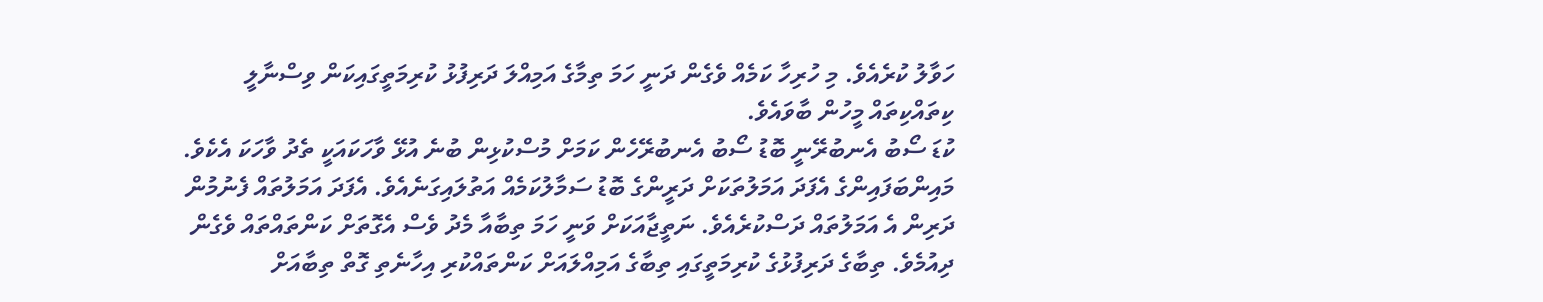ހަވާލު ކުރެއެވެ. މި ހުރިހާ ކަމެއް ވެގެން ދަނީ ހަމަ ތިމާގެ އަމިއްލަ ދަރިފުޅު ކުރިމަތީގައިކަން ވިސްނާލީ ކިތައްކިތައް މީހުން ބާވައެވެ.
ކުޑަ ސޯބު އެނބުރޭނީ ބޮޑު ސޯބު އެނބުރޭހެން ކަމަށް މުސްކުޅިން ބުނެ އުޅޭ ވާހަކައަކީ ތެދު ވާހަކަ އެކެވެ. މައިންބަފައިންގެ އެފަދަ އަމަލުތަކަށް ދަރީންގެ ބޮޑު ސަމާލުކަމެއް އަތުލައިގަނެއެވެ. އެފަދަ އަމަލުތައް ފެނުމުން ދަރިން އެ އަމަލުތައް ދަސްކުރެއެވެ. ނަތީޖާއަކަށް ވަނީ ހަމަ ތިބާއާ މެދު ވެސް އެގޮތަށް ކަންތައްތައް ވެގެން ދިއުމެވެ. ތިބާގެ ދަރިފުޅުގެ ކުރިމަތީގައި ތިބާގެ އަމިއްލައަށް ކަންތައްކުރި އިހާނެތި ގޮތް ތިބާއަށް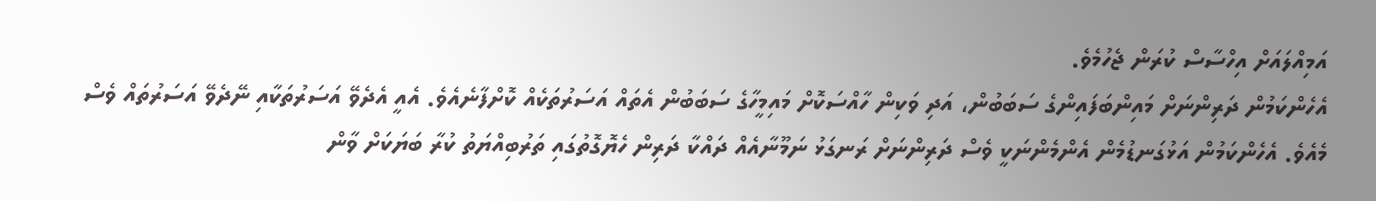އަމިއްލައަށް އިހްސާސް ކުރަން ޖެހުމެވެ.
އެހެންކަމުން ދަރިންނަށް މައިންބަފައިންގެ ސަބަބުން، އަދި ވަކިން ހާއްސަކޮށް މައިމީހާގެ ސަބަބުން އެތައް އަސަރުތަކެއް ކޮށްފާނެއެވެ. އެއީ އެދެވޭ އަސަރުތަކާއި ނޭދެވޭ އަސަރުތައް ވެސް މެއެވެ. އެހެންކަމުން އަޅުގަނޑުމެން އެންމެންނަކީ ވެސް ދަރިންނަށް ރަނގަޅު ނަމޫނާއެއް ދައްކާ ދަރިން ހެޔޮގޮތުގައި ތަރުބިއްޔަތު ކުރާ ބަޔަކަށް ވާން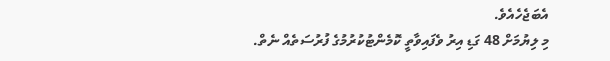އެބަޖެހެއެވެ.
މި ލިޔުމަށް 48 ގަޑި އިރު ވެފައިވާތީ ކޮމެންޓުކުރުމުގެ ފުރުސަތެއް ނެތް.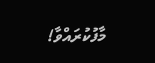މާފުކުރައްވާ!